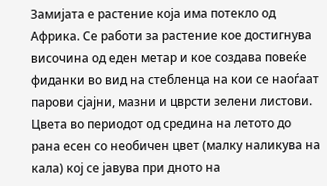Замијата е растение која има потекло од Африка. Се работи за растение кое достигнува височина од еден метар и кое создава повеќе фиданки во вид на стебленца на кои се наоѓаат парови сјајни, мазни и цврсти зелени листови.
Цвета во периодот од средина на летото до рана есен со необичен цвет (малку наликува на кала) кој се јавува при дното на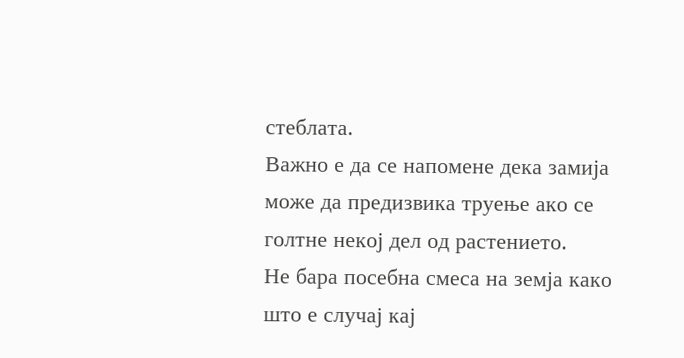стеблата.
Важно е да се напомене дека замија може да предизвика труење ако се голтне некој дел од растението.
Не бара посебна смеса на земја како што е случај кај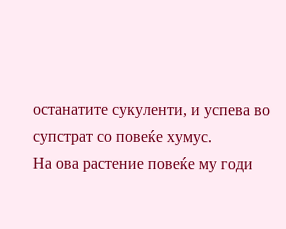останатите сукуленти, и успева во супстрат со повеќе хумус.
На ова растение повеќе му годи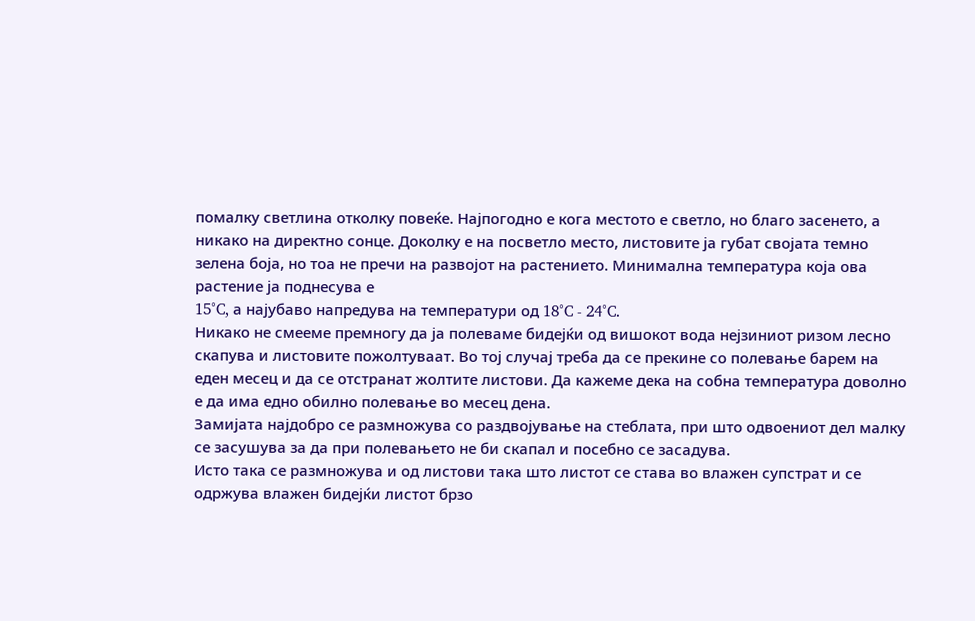помалку светлина отколку повеќе. Најпогодно е кога местото е светло, но благо засенето, а никако на директно сонце. Доколку е на посветло место, листовите ја губат својата темно зелена боја, но тоа не пречи на развојот на растението. Минимална температура која ова растение ја поднесува е
15°C, а најубаво напредува на температури од 18°C - 24°C.
Никако не смееме премногу да ја полеваме бидејќи од вишокот вода нејзиниот ризом лесно скапува и листовите пожолтуваат. Во тој случај треба да се прекине со полевање барем на еден месец и да се отстранат жолтите листови. Да кажеме дека на собна температура доволно е да има едно обилно полевање во месец дена.
Замијата најдобро се размножува со раздвојување на стеблата, при што одвоениот дел малку се засушува за да при полевањето не би скапал и посебно се засадува.
Исто така се размножува и од листови така што листот се става во влажен супстрат и се одржува влажен бидејќи листот брзо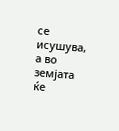се исушува, а во земјата ќе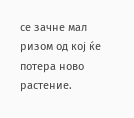се зачне мал ризом од кој ќе потера ново растение.